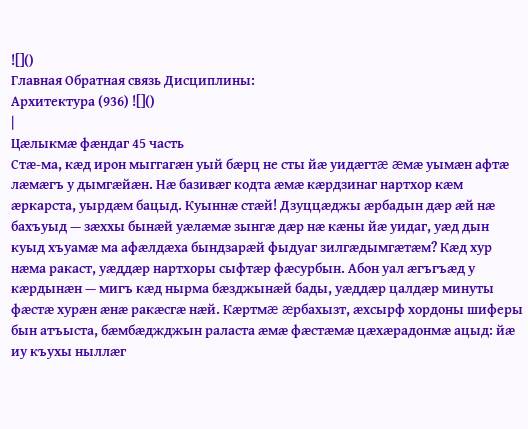![]()
Главная Обратная связь Дисциплины:
Архитектура (936) ![]()
|
Цæлыкмæ фæндаг 45 часть
Стæ-ма, кæд ирон мыггагæн уый бæрц не сты йæ уидæгтæ æмæ уымæн афтæ лæмæгъ у дымгæйæн. Нæ базивæг кодта æмæ кæрдзинаг нартхор кæм æркарста, уырдæм бацыд. Куыннæ стæй! Дзуццæджы æрбадын дæр æй нæ бахъуыд — зæххы бынæй уæлæмæ зынгæ дæр нæ кæны йæ уидаг, уæд дын куыд хъуамæ ма афæлдæха бындзарæй фыдуаг зилгæдымгæтæм? Кæд хур нæма ракаст, уæддæр нартхоры сыфтæр фæсурбын. Абон уал æгъгъæд у кæрдынæн — мигъ кæд нырма бæзджынæй бады, уæддæр цалдæр минуты фæстæ хурæн æнæ ракæсгæ нæй. Кæртмæ æрбахызт, æхсырф хордоны шиферы бын атъыста, бæмбæджджын раласта æмæ фæстæмæ цæхæрадонмæ ацыд: йæ иу къухы ныллæг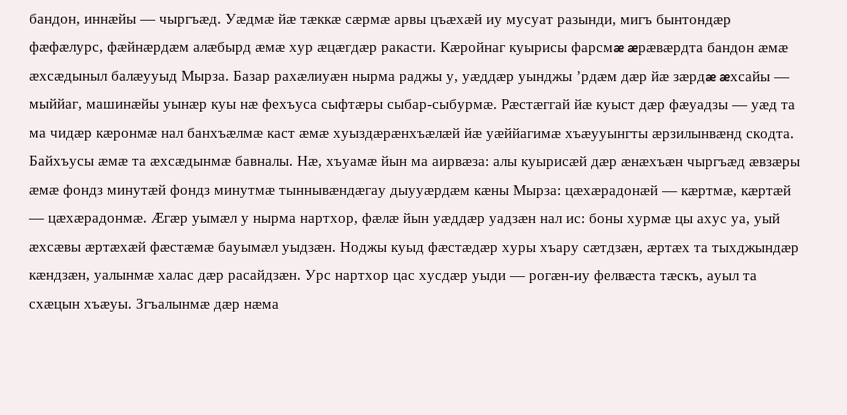бандон, иннæйы — чыргъæд. Уæдмæ йæ тæккæ сæрмæ арвы цъæхæй иу мусуат разынди, мигъ бынтондæр фæфæлурс, фæйнæрдæм алæбырд æмæ хур æцæгдæр ракасти. Кæройнаг куырисы фарсмæ æрæвæрдта бандон æмæ æхсæдыныл балæууыд Мырза. Базар рахæлиуæн нырма раджы у, уæддæр уынджы ’рдæм дæр йæ зæрдæ æхсайы — мыййаг, машинæйы уынæр куы нæ фехъуса сыфтæры сыбар-сыбурмæ. Рæстæггай йæ куыст дæр фæуадзы — уæд та ма чидæр кæронмæ нал банхъæлмæ каст æмæ хуыздæрæнхъæлæй йæ уæййагимæ хъæууынгты æрзилынвæнд скодта. Байхъусы æмæ та æхсæдынмæ бавналы. Нæ, хъуамæ йын ма аирвæза: алы куырисæй дæр æнæхъæн чыргъæд æвзæры æмæ фондз минутæй фондз минутмæ тыннывæндæгау дыууæрдæм кæны Мырза: цæхæрадонæй — кæртмæ, кæртæй — цæхæрадонмæ. Æгæр уымæл у нырма нартхор, фæлæ йын уæддæр уадзæн нал ис: боны хурмæ цы ахус уа, уый æхсæвы æртæхæй фæстæмæ бауымæл уыдзæн. Ноджы куыд фæстæдæр хуры хъару сæтдзæн, æртæх та тыхджындæр кæндзæн, уалынмæ халас дæр расайдзæн. Урс нартхор цас хусдæр уыди — рогæн-иу фелвæста тæскъ, ауыл та схæцын хъæуы. Згъалынмæ дæр нæма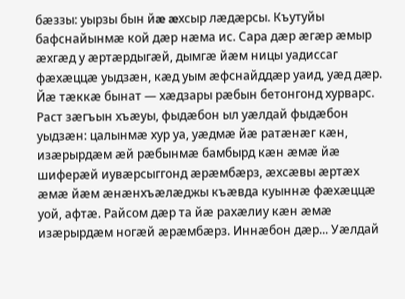бæззы: уырзы бын йæ æхсыр лæдæрсы. Къутуйы бафснайынмæ кой дæр нæма ис. Сара дæр æгæр æмыр æхгæд у æртæрдыгæй, дымгæ йæм ницы уадиссаг фæхæццæ уыдзæн, кæд уым æфснайддæр уаид, уæд дæр. Йæ тæккæ бынат — хæдзары рæбын бетонгонд хурварс. Раст зæгъын хъæуы, фыдæбон ыл уæлдай фыдæбон уыдзæн: цалынмæ хур уа, уæдмæ йæ ратæнæг кæн, изæрырдæм æй рæбынмæ бамбырд кæн æмæ йæ шиферæй иувæрсыггонд æрæмбæрз, æхсæвы æртæх æмæ йæм æнæнхъæлæджы къæвда куыннæ фæхæццæ уой, афтæ. Райсом дæр та йæ рахæлиу кæн æмæ изæрырдæм ногæй æрæмбæрз. Иннæбон дæр... Уæлдай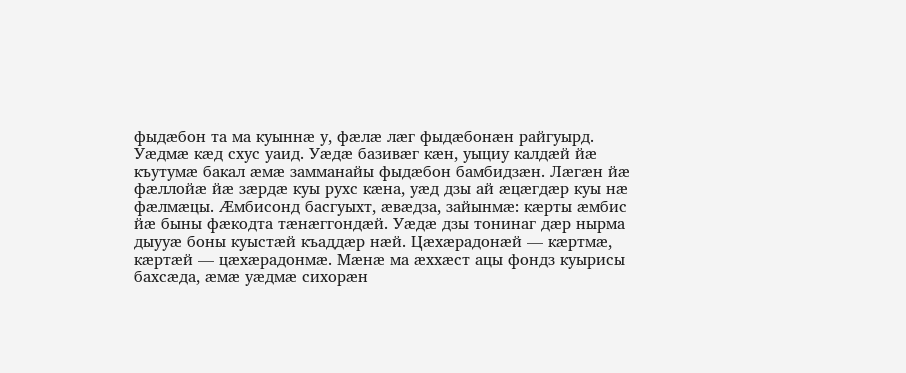фыдæбон та ма куыннæ у, фæлæ лæг фыдæбонæн райгуырд. Уæдмæ кæд схус уаид. Уæдæ базивæг кæн, уыциу калдæй йæ къутумæ бакал æмæ замманайы фыдæбон бамбидзæн. Лæгæн йæ фæллойæ йæ зæрдæ куы рухс кæна, уæд дзы ай æцæгдæр куы нæ фæлмæцы. Æмбисонд басгуыхт, æвæдза, зайынмæ: кæрты æмбис йæ быны фæкодта тæнæггондæй. Уæдæ дзы тонинаг дæр нырма дыууæ боны куыстæй къаддæр нæй. Цæхæрадонæй — кæртмæ, кæртæй — цæхæрадонмæ. Мæнæ ма æххæст ацы фондз куырисы бахсæда, æмæ уæдмæ сихорæн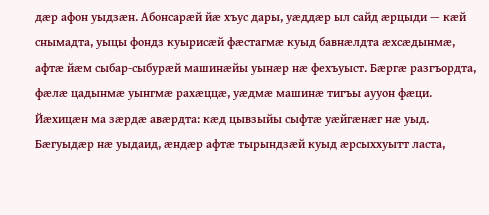дæр афон уыдзæн. Абонсарæй йæ хъус дары, уæддæр ыл сайд æрцыди — кæй снымадта, уыцы фондз куырисæй фæстагмæ куыд бавнæлдта æхсæдынмæ, афтæ йæм сыбар-сыбурæй машинæйы уынæр нæ фехъуыст. Бæргæ разгъордта, фæлæ цадынмæ уынгмæ рахæццæ, уæдмæ машинæ тигъы аууон фæци. Йæхицæн ма зæрдæ авæрдта: кæд цывзыйы сыфтæ уæйгæнæг нæ уыд. Бæгуыдæр нæ уыдаид, æндæр афтæ тырындзæй куыд æрсыххуытт ласта,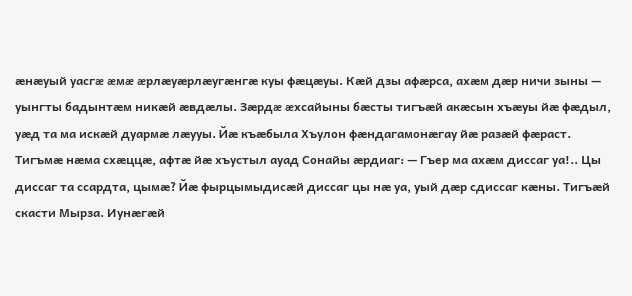æнæуый уасгæ æмæ æрлæуæрлæугæнгæ куы фæцæуы. Кæй дзы афæрса, ахæм дæр ничи зыны — уынгты бадынтæм никæй æвдæлы. Зæрдæ æхсайыны бæсты тигъæй акæсын хъæуы йæ фæдыл, уæд та ма искæй дуармæ лæууы. Йæ къæбыла Хъулон фæндагамонæгау йæ разæй фæраст. Тигъмæ нæма схæццæ, афтæ йæ хъустыл ауад Сонайы æрдиаг: — Гъер ма ахæм диссаг уа!.. Цы диссаг та ссардта, цымæ? Йæ фырцымыдисæй диссаг цы нæ уа, уый дæр сдиссаг кæны. Тигъæй скасти Мырза. Иунæгæй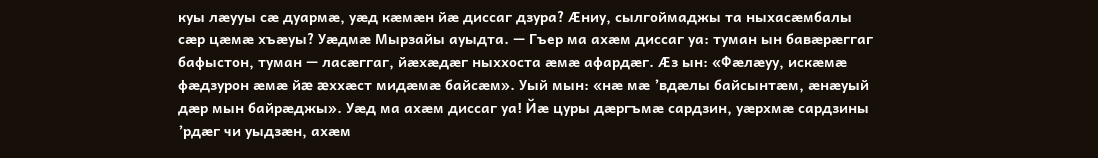куы лæууы сæ дуармæ, уæд кæмæн йæ диссаг дзура? Æниу, сылгоймаджы та ныхасæмбалы сæр цæмæ хъæуы? Уæдмæ Мырзайы ауыдта. — Гъер ма ахæм диссаг уа: туман ын бавæрæггаг бафыстон, туман — ласæггаг, йæхæдæг ныххоста æмæ афардæг. Æз ын: «Фæлæуу, искæмæ фæдзурон æмæ йæ æххæст мидæмæ байсæм». Уый мын: «нæ мæ ’вдæлы байсынтæм, æнæуый дæр мын байрæджы». Уæд ма ахæм диссаг уа! Йæ цуры дæргъмæ сардзин, уæрхмæ сардзины ’рдæг чи уыдзæн, ахæм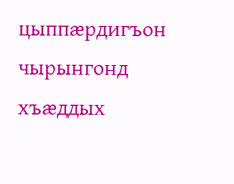цыппæрдигъон чырынгонд хъæддых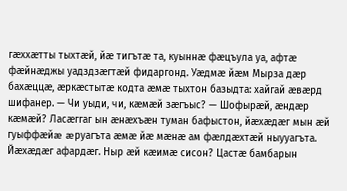гæххæтты тыхтæй, йæ тигътæ та, куыннæ фæцъула уа, афтæ фæйнæджы уадздзæгтæй фидаргонд. Уæдмæ йæм Мырза дæр бахæццæ, æркæстытæ кодта æмæ тыхтон базыдта: хайгай æвæрд шифанер. — Чи уыди, чи, кæмæй зæгъыс? — Шофырæй, æндæр кæмæй? Ласæггаг ын æнæхъæн туман бафыстон, йæхæдæг мын æй гуыффæйæ æруагъта æмæ йæ мæнæ ам фæлдæхтæй ныууагъта. Йæхæдæг афардæг. Ныр æй кæимæ сисон? Цастæ бамбарын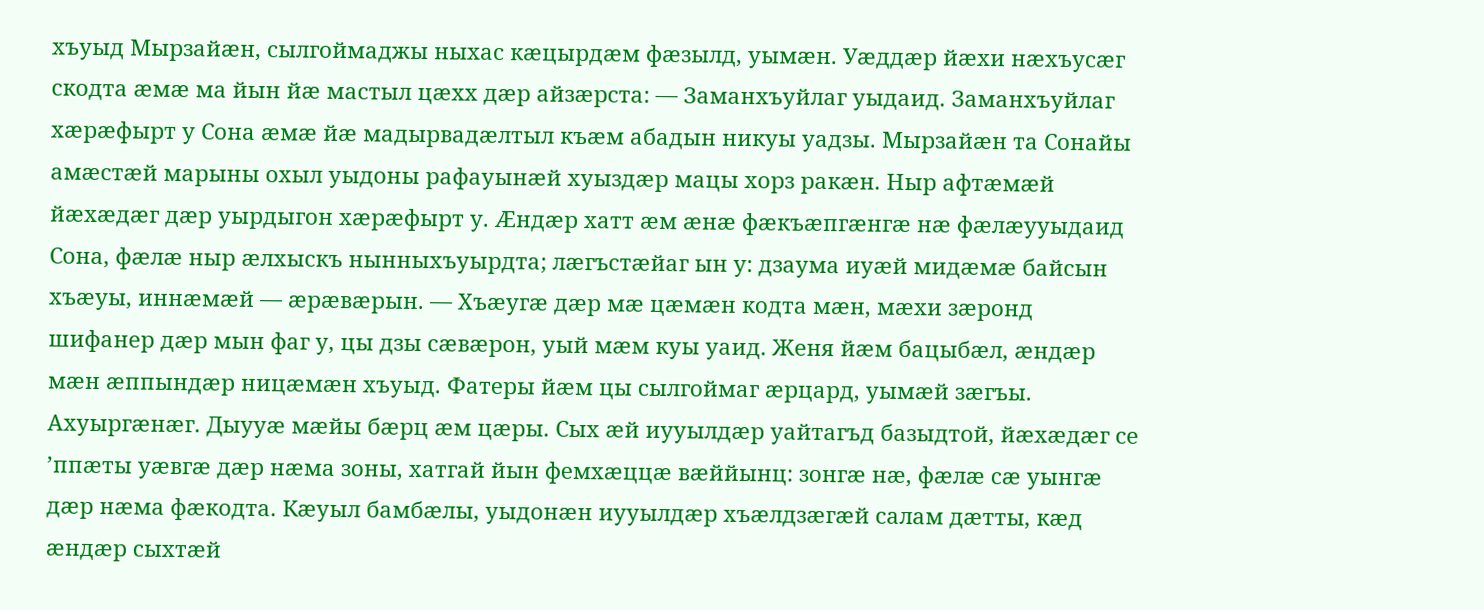хъуыд Мырзайæн, сылгоймаджы ныхас кæцырдæм фæзылд, уымæн. Уæддæр йæхи нæхъусæг скодта æмæ ма йын йæ мастыл цæхх дæр айзæрста: — Заманхъуйлаг уыдаид. Заманхъуйлаг хæрæфырт у Сона æмæ йæ мадырвадæлтыл къæм абадын никуы уадзы. Мырзайæн та Сонайы амæстæй марыны охыл уыдоны рафауынæй хуыздæр мацы хорз ракæн. Ныр афтæмæй йæхæдæг дæр уырдыгон хæрæфырт у. Æндæр хатт æм æнæ фæкъæпгæнгæ нæ фæлæууыдаид Сона, фæлæ ныр æлхыскъ нынныхъуырдта; лæгъстæйаг ын у: дзаума иуæй мидæмæ байсын хъæуы, иннæмæй — æрæвæрын. — Хъæугæ дæр мæ цæмæн кодта мæн, мæхи зæронд шифанер дæр мын фаг у, цы дзы сæвæрон, уый мæм куы уаид. Женя йæм бацыбæл, æндæр мæн æппындæр ницæмæн хъуыд. Фатеры йæм цы сылгоймаг æрцард, уымæй зæгъы. Ахуыргæнæг. Дыууæ мæйы бæрц æм цæры. Сых æй иууылдæр уайтагъд базыдтой, йæхæдæг се ’ппæты уæвгæ дæр нæма зоны, хатгай йын фемхæццæ вæййынц: зонгæ нæ, фæлæ сæ уынгæ дæр нæма фæкодта. Кæуыл бамбæлы, уыдонæн иууылдæр хъæлдзæгæй салам дæтты, кæд æндæр сыхтæй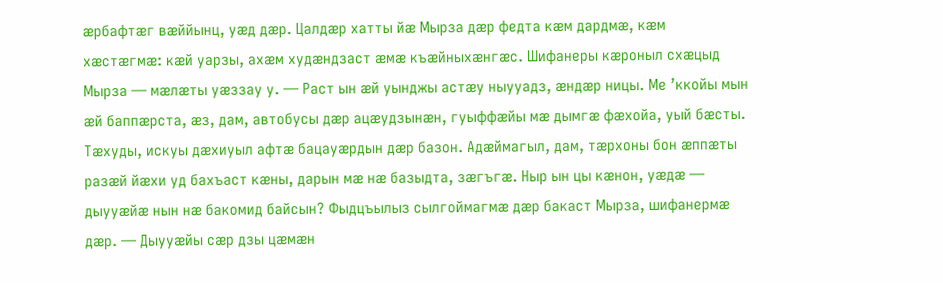æрбафтæг вæййынц, уæд дæр. Цалдæр хатты йæ Мырза дæр федта кæм дардмæ, кæм хæстæгмæ: кæй уарзы, ахæм худæндзаст æмæ къæйныхæнгæс. Шифанеры кæроныл схæцыд Мырза — мæлæты уæззау у. — Раст ын æй уынджы астæу ныууадз, æндæр ницы. Ме ’ккойы мын æй баппæрста, æз, дам, автобусы дæр ацæудзынæн, гуыффæйы мæ дымгæ фæхойа, уый бæсты. Тæхуды, искуы дæхиуыл афтæ бацауæрдын дæр базон. Адæймагыл, дам, тæрхоны бон æппæты разæй йæхи уд бахъаст кæны, дарын мæ нæ базыдта, зæгъгæ. Ныр ын цы кæнон, уæдæ — дыууæйæ нын нæ бакомид байсын? Фыдцъылыз сылгоймагмæ дæр бакаст Мырза, шифанермæ дæр. — Дыууæйы сæр дзы цæмæн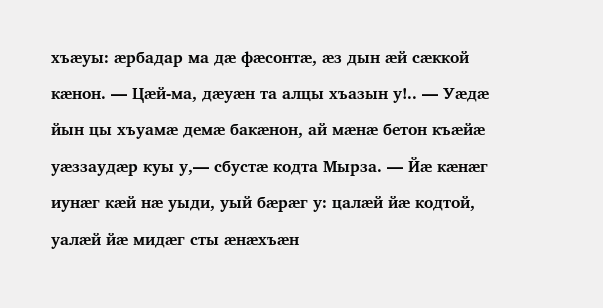хъæуы: æрбадар ма дæ фæсонтæ, æз дын æй сæккой кæнон. — Цæй-ма, дæуæн та алцы хъазын у!.. — Уæдæ йын цы хъуамæ демæ бакæнон, ай мæнæ бетон къæйæ уæззаудæр куы у,— сбустæ кодта Мырза. — Йæ кæнæг иунæг кæй нæ уыди, уый бæрæг у: цалæй йæ кодтой, уалæй йæ мидæг сты æнæхъæн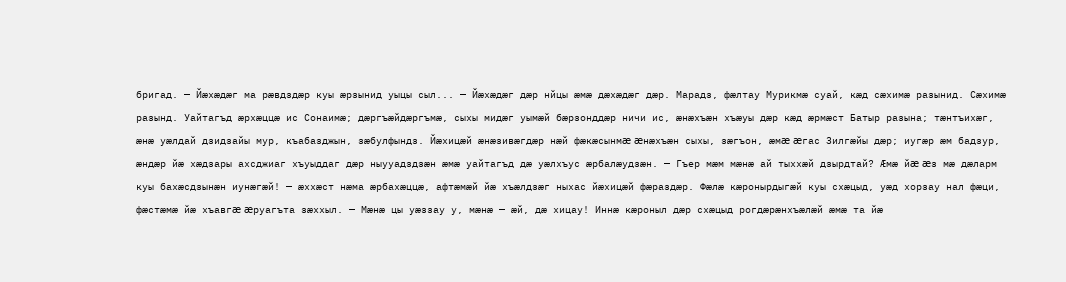бригад. — Йæхæдæг ма рæвдздæр куы æрзынид уыцы сыл... — Йæхæдæг дæр нйцы æмæ дæхæдæг дæр. Марадз, фæлтау Мурикмæ суай, кæд сæхимæ разынид. Сæхимæ разынд. Уайтагъд æрхæццæ ис Сонаимæ; дæргъæйдæргъмæ, сыхы мидæг уымæй бæрзонддæр ничи ис, æнæхъæн хъæуы дæр кæд æрмæст Батыр разына; тæнтъихæг, æнæ уæлдай дзидзайы мур, къабазджын, зæбулфындз. Йæхицæй æнæзивæгдæр нæй фæкæсынмæ æнæхъæн сыхы, зæгъон, æмæ æгас Зилгæйы дæр; иугæр æм бадзур, æндæр йæ хæдзары ахсджиаг хъуыддаг дæр ныууадздзæн æмæ уайтагъд дæ уæлхъус æрбалæудзæн. — Гъер мæм мæнæ ай тыххæй дзырдтай? Æмæ йæ æз мæ дæларм куы бахæсдзынæн иунæгæй! — æххæст нæма æрбахæццæ, афтæмæй йæ хъæлдзæг ныхас йæхицæй фæраздæр. Фæлæ кæронырдыгæй куы схæцыд, уæд хорзау нал фæци, фæстæмæ йæ хъавгæ æруагъта зæххыл. — Мæнæ цы уæззау у, мæнæ — æй, дæ хицау! Иннæ кæроныл дæр схæцыд рогдæрæнхъæлæй æмæ та йæ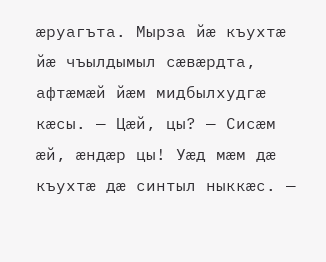æруагъта. Мырза йæ къухтæ йæ чъылдымыл сæвæрдта, афтæмæй йæм мидбылхудгæ кæсы. — Цæй, цы? — Сисæм æй, æндæр цы! Уæд мæм дæ къухтæ дæ синтыл ныккæс. —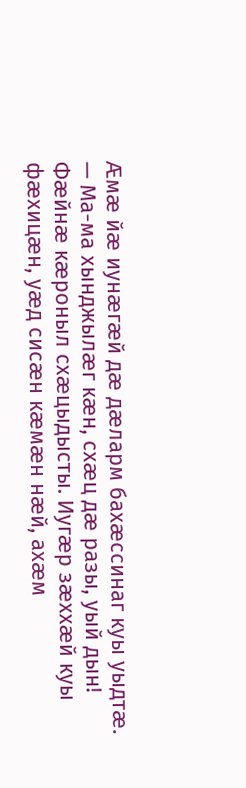Æмæ йæ иунæгæй дæ дæларм бахæссинаг куы уыдтæ. — Ма-ма хынджылæг кæн, схæц дæ разы, уый дын! Фæйнæ кæроныл схæцыдысты. Иугæр зæххæй куы фæхицæн, уæд сисæн кæмæн нæй, ахæм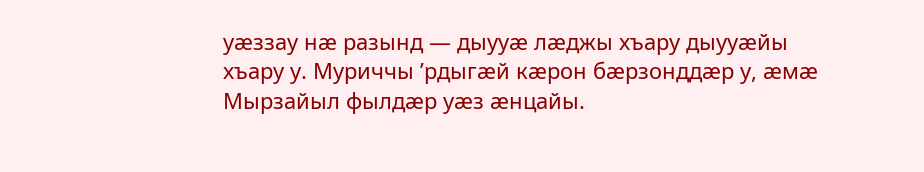уæззау нæ разынд — дыууæ лæджы хъару дыууæйы хъару у. Муриччы ’рдыгæй кæрон бæрзонддæр у, æмæ Мырзайыл фылдæр уæз æнцайы.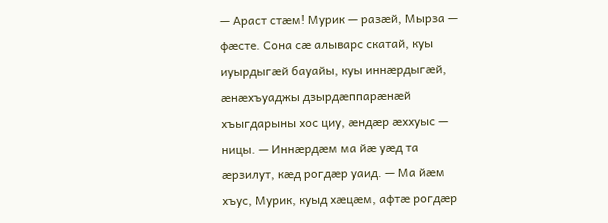— Араст стæм! Мурик — разæй, Мырза — фæсте. Сона сæ алыварс скатай, куы иуырдыгæй бауайы, куы иннæрдыгæй, æнæхъуаджы дзырдæппарæнæй хъыгдарыны хос циу, æндæр æххуыс — ницы. — Иннæрдæм ма йæ уæд та æрзилут, кæд рогдæр уаид. — Ма йæм хъус, Мурик, куыд хæцæм, афтæ рогдæр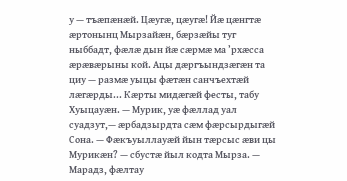у — тъæпæнæй. Цæугæ, цæугæ! Йæ цæнгтæ æртонынц Мырзайæн, бæрзæйы туг ныббадт, фæлæ дын йæ сæрмæ ма ’рхæсса æрæвæрыны кой. Ацы дæргъындзæгæн та циу — размæ уыцы фæтæн санчъехтæй лæгæрды... Кæрты мидæгæй фесты, табу Хуыцауæн. — Мурик, уæ фæллад уал суадзут,— æрбадзырдта сæм фæрсырдыгæй Сона. — Фæкъуыллауæй йын тæрсыс æви цы Мурикæн? — сбустæ йыл кодта Мырза. — Марадз, фæлтау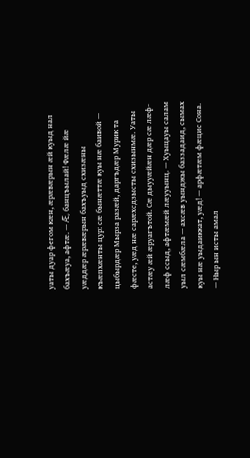уаты дуар фегом кæн, æрæвæрын æй куыд нал бахъæуа, афтæ. — Æ, банцъылай! Фæлæ йæ уæддæр æрæвæрын бахъуыд схизæны къæпхæнты цур: сæ бынæттæ куы нæ баивой — цыбырдæр Мырза разæй, даргъдæр Мурик та фæсте, уæд нæ сарæхсдзысты схизынмæ. Уаты астæу æй æруагътой. Сæ дыууæйæн дæр сæ лæф-лæф ссыд, афтæмæй лæууынц. — Хуыцауы салам уыл сæмбæла — ахсæв уынджы баззадаид, сымах куы нæ уыдаиккат, уæд! — арфæтæм фæцис Сона. — Ныр ын исты амал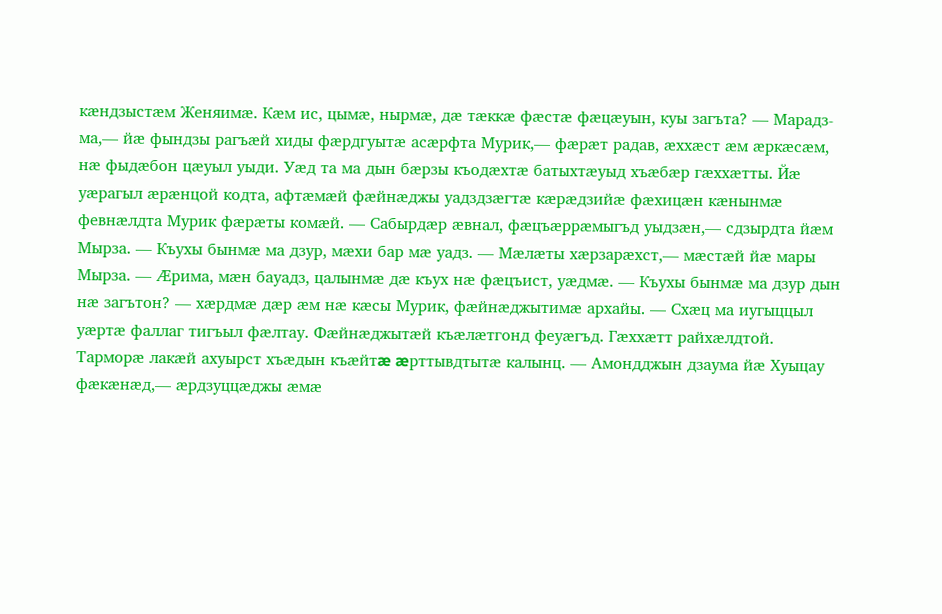кæндзыстæм Женяимæ. Кæм ис, цымæ, нырмæ, дæ тæккæ фæстæ фæцæуын, куы загъта? — Марадз-ма,— йæ фындзы рагъæй хиды фæрдгуытæ асæрфта Мурик,— фæрæт радав, æххæст æм æркæсæм, нæ фыдæбон цæуыл уыди. Уæд та ма дын бæрзы къодæхтæ батыхтæуыд хъæбæр гæххæтты. Йæ уæрагыл æрæнцой кодта, афтæмæй фæйнæджы уадздзæгтæ кæрæдзийæ фæхицæн кæнынмæ февнæлдта Мурик фæрæты комæй. — Сабырдæр æвнал, фæцъæррæмыгъд уыдзæн,— сдзырдта йæм Мырза. — Къухы бынмæ ма дзур, мæхи бар мæ уадз. — Мæлæты хæрзарæхст,— мæстæй йæ мары Мырза. — Æрима, мæн бауадз, цалынмæ дæ къух нæ фæцъист, уæдмæ. — Къухы бынмæ ма дзур дын нæ загътон? — хæрдмæ дæр æм нæ кæсы Мурик, фæйнæджытимæ архайы. — Схæц ма иугыццыл уæртæ фаллаг тигъыл фæлтау. Фæйнæджытæй къæлæтгонд феуæгъд. Гæххæтт райхæлдтой. Тарморæ лакæй ахуырст хъæдын къæйтæ æрттывдтытæ калынц. — Амондджын дзаума йæ Хуыцау фæкæнæд,— æрдзуццæджы æмæ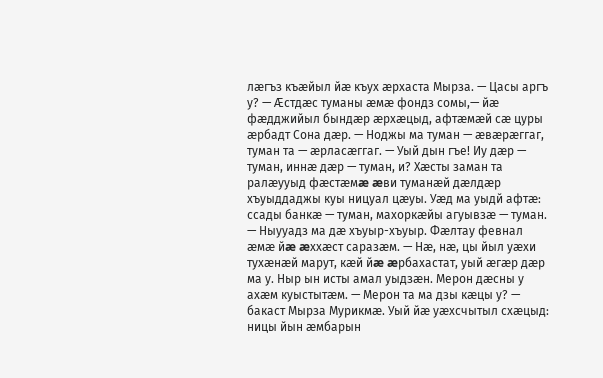лæгъз къæйыл йæ къух æрхаста Мырза. — Цасы аргъ у? — Æстдæс туманы æмæ фондз сомы,— йæ фæдджийыл бындæр æрхæцыд, афтæмæй сæ цуры æрбадт Сона дæр. — Ноджы ма туман — æвæрæггаг, туман та — æрласæггаг. — Уый дын гъе! Иу дæр — туман, иннæ дæр — туман, и? Хæсты заман та ралæууыд фæстæмæ æви туманæй дæлдæр хъуыддаджы куы ницуал цæуы. Уæд ма уыдй афтæ: ссады банкæ — туман, махоркæйы агуывзæ — туман. — Ныууадз ма дæ хъуыр-хъуыр. Фæлтау февнал æмæ йæ æххæст саразæм. — Нæ, нæ, цы йыл уæхи тухæнæй марут, кæй йæ æрбахастат, уый æгæр дæр ма у. Ныр ын исты амал уыдзæн. Мерон дæсны у ахæм куыстытæм. — Мерон та ма дзы кæцы у? — бакаст Мырза Мурикмæ. Уый йæ уæхсчытыл схæцыд: ницы йын æмбарын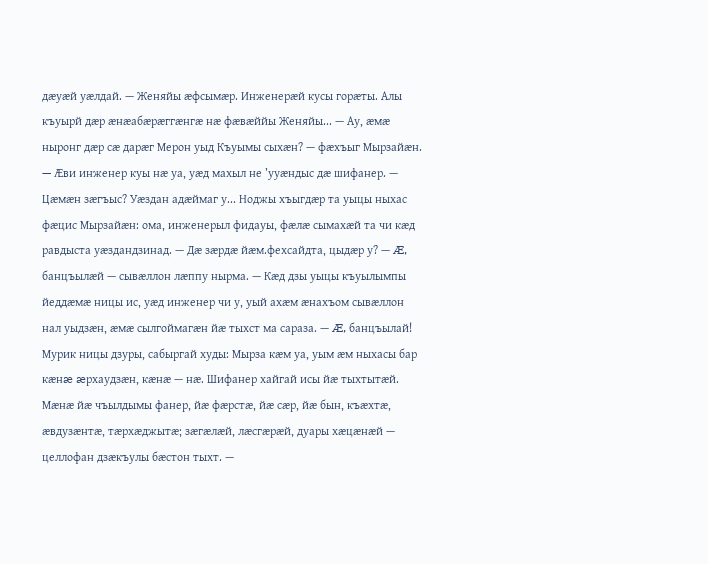дæуæй уæлдай. — Женяйы æфсымæр. Инженерæй кусы горæты. Алы къуырй дæр æнæабæрæггæнгæ нæ фæвæййы Женяйы... — Ау, æмæ ныронг дæр сæ дарæг Мерон уыд Къуымы сыхæн? — фæхъыг Мырзайæн. — Æви инженер куы нæ уа, уæд махыл не ’ууæндыс дæ шифанер. — Цæмæн зæгъыс? Уæздан адæймаг у... Ноджы хъыгдæр та уыцы ныхас фæцис Мырзайæн: ома, инженерыл фидауы, фæлæ сымахæй та чи кæд равдыста уæздандзинад. — Дæ зæрдæ йæм.фехсайдта, цыдæр у? — Æ, банцъылæй — сывæллон лæппу нырма. — Кæд дзы уыцы къуылымпы йеддæмæ ницы ис, уæд инженер чи у, уый ахæм æнахъом сывæллон нал уыдзæн, æмæ сылгоймагæн йæ тыхст ма сараза. — Æ, банцъылай! Мурик ницы дзуры, сабыргай худы: Мырза кæм уа, уым æм ныхасы бар кæнæ æрхаудзæн, кæнæ — нæ. Шифанер хайгай исы йæ тыхтытæй. Мæнæ йæ чъылдымы фанер, йæ фæрстæ, йæ сæр, йæ бын, къæхтæ, æвдузæнтæ, тæрхæджытæ; зæгæлæй, лæсгæрæй, дуары хæцæнæй — целлофан дзæкъулы бæстон тыхт. —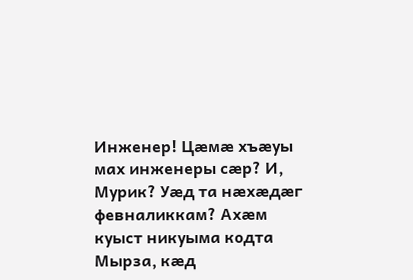Инженер! Цæмæ хъæуы мах инженеры сæр? И, Мурик? Уæд та нæхæдæг февналиккам? Ахæм куыст никуыма кодта Мырза, кæд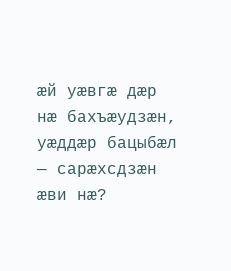æй уæвгæ дæр нæ бахъæудзæн, уæддæр бацыбæл — сарæхсдзæн æви нæ?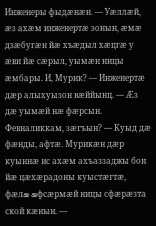Инженеры фыдæнæн. — Уæллæй, æз ахæм инженертæ зонын, æмæ дзæбугæн йæ хъæдыл хæцгæ у æви йæ сæрыл, уымæн ницы æмбары. И, Мурик? — Инженертæ дæр алыхуызон вæййынц. — Æз дæ уымæй нæ фæрсын. Февналиккам, зæгъын? — Куыд дæ фæнды, афтæ. Мурикæн дæр куыннæ ис ахæм ахъаззаджы бон йæ цæхæрадоны куыстæгтæ, фæлæ æфсæрмæй ницы сфæрæзта ской кæнын. —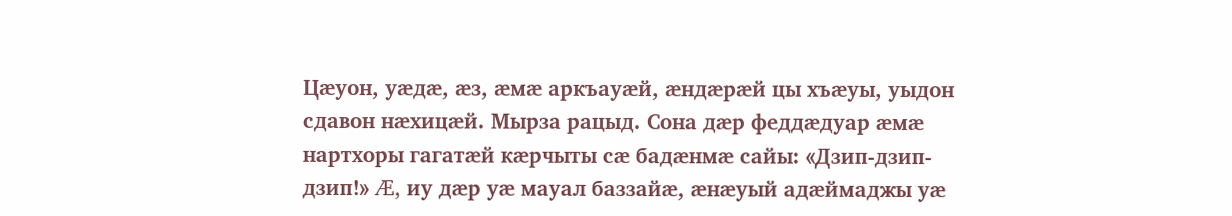Цæуон, уæдæ, æз, æмæ аркъауæй, æндæрæй цы хъæуы, уыдон сдавон нæхицæй. Мырза рацыд. Сона дæр феддæдуар æмæ нартхоры гагатæй кæрчыты сæ бадæнмæ сайы: «Дзип-дзип-дзип!» Æ, иу дæр уæ мауал баззайæ, æнæуый адæймаджы уæ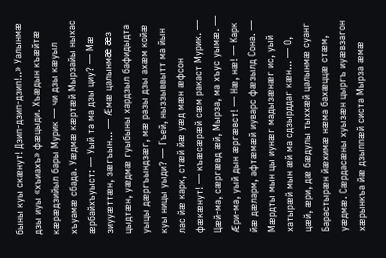быны куы скæнут! Дзип-дзип-дзип!..» Уалынмæ дзы иуы «хъиахъ» фæцыди. Хъæдын къæйтæ кæрæдзийыл бары Мурик — чи дзы кæуыл хъуамæ сбада. Уæдмæ кæртæй Мырзайы ныхас æрбайхъуыст: — Уый та ма дзы циу? — Мæ зиууæттæн, зæгъын... — Æмæ цалынмæ æз цыдтæн, уæдмæ гуыбыны хардзыл бафидыдта уыцы дæргъындзæг, мæ разы дзы ахæм койæ куы ницы уыди? — Гъей, ныззыввытт ма йын лас йæ карк, стæй йæ уæд мæн æфсон фæкæнут! — къæсæрæй сæм ракаст Мурик. — Цæй-ма, сæргæвд æй, Мырза, ма хъус уымæ. — Æри-ма, уый дын æргæвст! — Нæ, нæ! — Карк йæ дæларм, афтæмæй иуварс фæзылд Сона. — Мæрдты мын цы иунæг мадызæнæг ис, уый хатырæй мын æй ма сдзырддаг кæн... — О, цæй, æри, дæ бæдулы тыххæй цалынмæ суанг Барастырæн йæхимæ нæма бахæццæ стæм, уæдмæ. Сæрдасæны хуызæн цыргъ иуæвзагон хæрынкъа йæ дзыппæй систа Мырза æмæ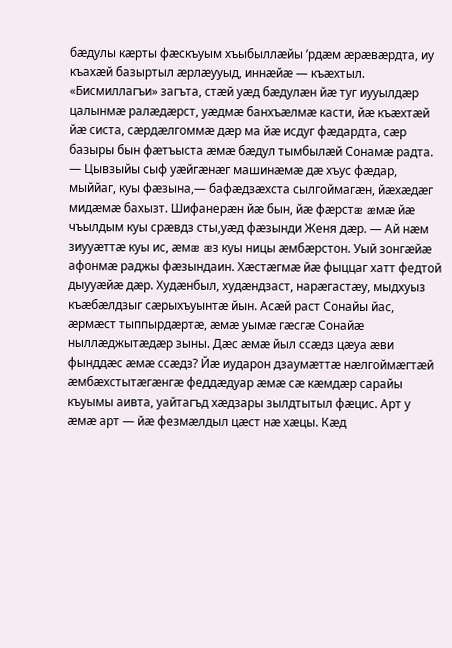бæдулы кæрты фæскъуым хъыбыллæйы ’рдæм æрæвæрдта, иу къахæй базыртыл æрлæууыд, иннæйæ — къæхтыл. «Бисмиллагъи» загъта, стæй уæд бæдулæн йæ туг иууылдæр цалынмæ ралæдæрст, уæдмæ банхъæлмæ касти, йæ къæхтæй йæ систа, сæрдæлгоммæ дæр ма йæ исдуг фæдардта, сæр базыры бын фæтъыста æмæ бæдул тымбылæй Сонамæ радта. — Цывзыйы сыф уæйгæнæг машинæмæ дæ хъус фæдар, мыййаг, куы фæзына,— бафæдзæхста сылгоймагæн, йæхæдæг мидæмæ бахызт. Шифанерæн йæ бын, йæ фæрстæ æмæ йæ чъылдым куы срæвдз сты,уæд фæзынди Женя дæр. — Ай нæм зиууæттæ куы ис, æмæ æз куы ницы æмбæрстон. Уый зонгæйæ афонмæ раджы фæзындаин. Хæстæгмæ йæ фыццаг хатт федтой дыууæйæ дæр. Худæнбыл, худæндзаст, нарæгастæу, мыдхуыз къæбæлдзыг сæрыхъуынтæ йын. Асæй раст Сонайы йас, æрмæст тыппырдæртæ, æмæ уымæ гæсгæ Сонайæ ныллæджытæдæр зыны. Дæс æмæ йыл ссæдз цæуа æви фынддæс æмæ ссæдз? Йæ иударон дзаумæттæ нæлгоймæгтæй æмбæхстытæгæнгæ феддæдуар æмæ сæ кæмдæр сарайы къуымы аивта, уайтагъд хæдзары зылдтытыл фæцис. Арт у æмæ арт — йæ фезмæлдыл цæст нæ хæцы. Кæд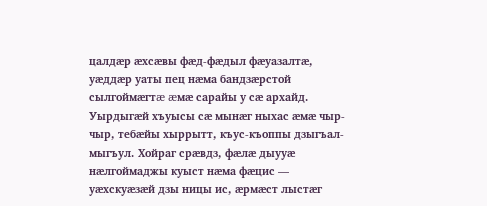цалдæр æхсæвы фæд-фæдыл фæуазалтæ, уæддæр уаты пец нæма бандзæрстой сылгоймæгтæ æмæ сарайы у сæ архайд. Уырдыгæй хъуысы сæ мынæг ныхас æмæ чыр-чыр, тебæйы хыррытт, къус-къоппы дзыгъал-мыгъул. Хойраг срæвдз, фæлæ дыууæ нæлгоймаджы куыст нæма фæцис — уæхскуæзæй дзы ницы ис, æрмæст лыстæг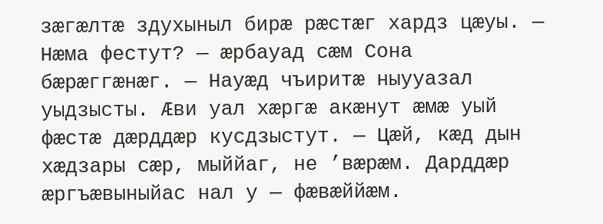зæгæлтæ здухыныл бирæ рæстæг хардз цæуы. — Нæма фестут? — æрбауад сæм Сона бæрæггæнæг. — Науæд чъиритæ ныууазал уыдзысты. Æви уал хæргæ акæнут æмæ уый фæстæ дæрддæр кусдзыстут. — Цæй, кæд дын хæдзары сæр, мыййаг, не ’вæрæм. Дарддæр æргъæвыныйас нал у — фæвæййæм.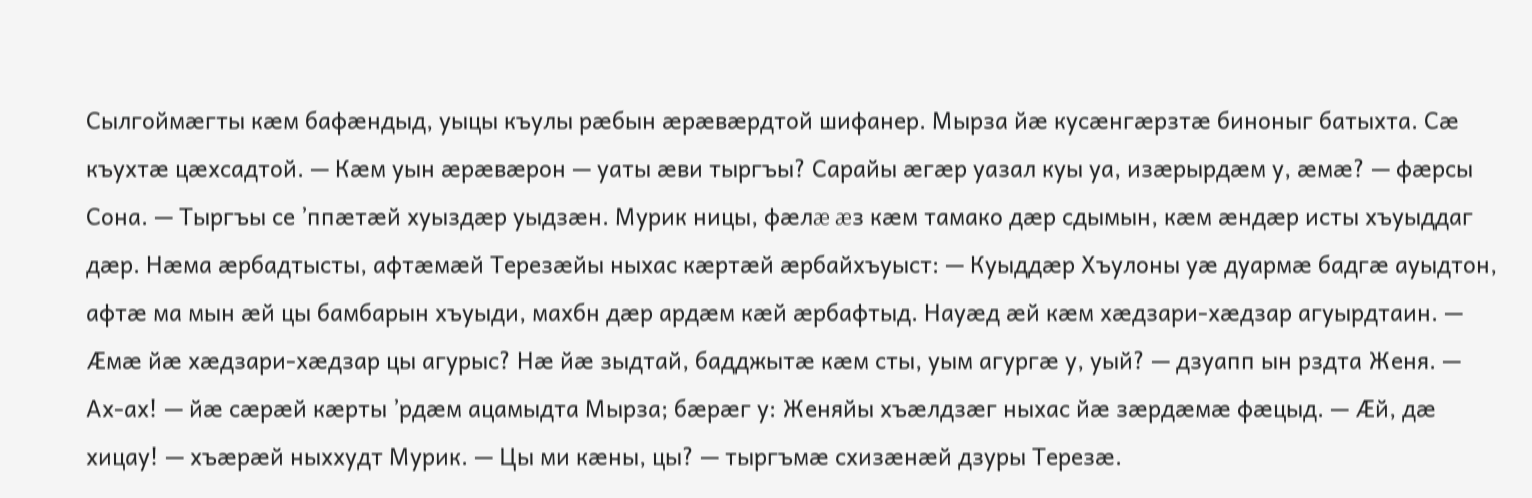Сылгоймæгты кæм бафæндыд, уыцы къулы рæбын æрæвæрдтой шифанер. Мырза йæ кусæнгæрзтæ биноныг батыхта. Сæ къухтæ цæхсадтой. — Кæм уын æрæвæрон — уаты æви тыргъы? Сарайы æгæр уазал куы уа, изæрырдæм у, æмæ? — фæрсы Сона. — Тыргъы се ’ппæтæй хуыздæр уыдзæн. Мурик ницы, фæлæ æз кæм тамако дæр сдымын, кæм æндæр исты хъуыддаг дæр. Нæма æрбадтысты, афтæмæй Терезæйы ныхас кæртæй æрбайхъуыст: — Куыддæр Хъулоны уæ дуармæ бадгæ ауыдтон, афтæ ма мын æй цы бамбарын хъуыди, махбн дæр ардæм кæй æрбафтыд. Науæд æй кæм хæдзари-хæдзар агуырдтаин. — Æмæ йæ хæдзари-хæдзар цы агурыс? Нæ йæ зыдтай, бадджытæ кæм сты, уым агургæ у, уый? — дзуапп ын рздта Женя. — Ах-ах! — йæ сæрæй кæрты ’рдæм ацамыдта Мырза; бæрæг у: Женяйы хъæлдзæг ныхас йæ зæрдæмæ фæцыд. — Æй, дæ хицау! — хъæрæй ныххудт Мурик. — Цы ми кæны, цы? — тыргъмæ схизæнæй дзуры Терезæ.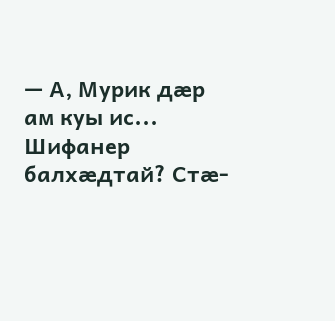— А, Мурик дæр ам куы ис... Шифанер балхæдтай? Стæ-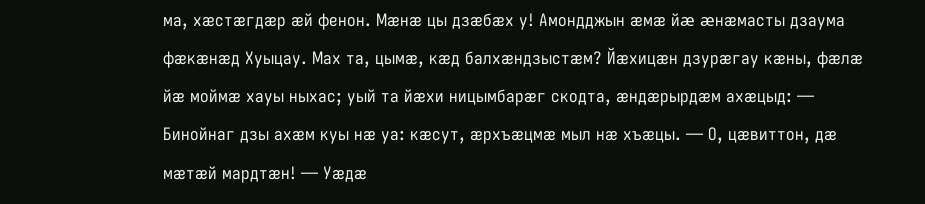ма, хæстæгдæр æй фенон. Мæнæ цы дзæбæх у! Амондджын æмæ йæ æнæмасты дзаума фæкæнæд Хуыцау. Мах та, цымæ, кæд балхæндзыстæм? Йæхицæн дзурæгау кæны, фæлæ йæ моймæ хауы ныхас; уый та йæхи ницымбарæг скодта, æндæрырдæм ахæцыд: — Бинойнаг дзы ахæм куы нæ уа: кæсут, æрхъæцмæ мыл нæ хъæцы. — О, цæвиттон, дæ мæтæй мардтæн! — Уæдæ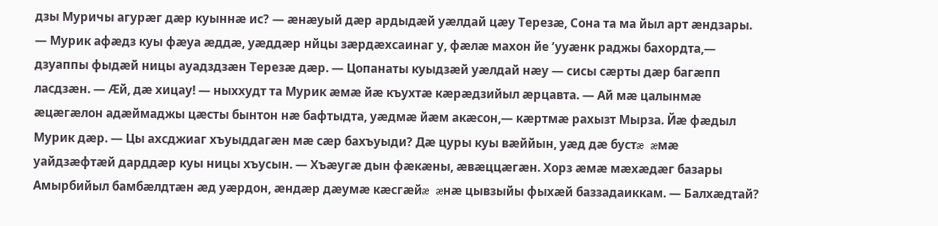дзы Муричы агурæг дæр куыннæ ис? — æнæуый дæр ардыдæй уæлдай цæу Терезæ, Сона та ма йыл арт æндзары. — Мурик афæдз куы фæуа æддæ, уæддæр нйцы зæрдæхсаинаг у, фæлæ махон йе ’ууæнк раджы бахордта,— дзуаппы фыдæй ницы ауадздзæн Терезæ дæр. — Цопанаты куыдзæй уæлдай нæу — сисы сæрты дæр багæпп ласдзæн. — Æй, дæ хицау! — ныххудт та Мурик æмæ йæ къухтæ кæрæдзийыл æрцавта. — Ай мæ цалынмæ æцæгæлон адæймаджы цæсты бынтон нæ бафтыдта, уæдмæ йæм акæсон,— кæртмæ рахызт Мырза. Йæ фæдыл Мурик дæр. — Цы ахсджиаг хъуыддагæн мæ сæр бахъуыди? Дæ цуры куы вæййын, уæд дæ бустæ æмæ уайдзæфтæй дарддæр куы ницы хъусын. — Хъæугæ дын фæкæны, æвæццæгæн. Хорз æмæ мæхæдæг базары Амырбийыл бамбæлдтæн æд уæрдон, æндæр дæумæ кæсгæйæ æнæ цывзыйы фыхæй баззадаиккам. — Балхæдтай?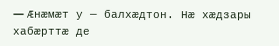— Æнæмæт у — балхæдтон. Нæ хæдзары хабæрттæ де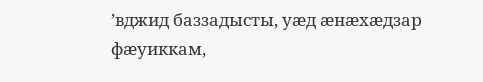’вджид баззадысты, уæд æнæхæдзар фæуиккам,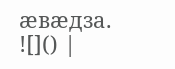æвæдза.
![]() |